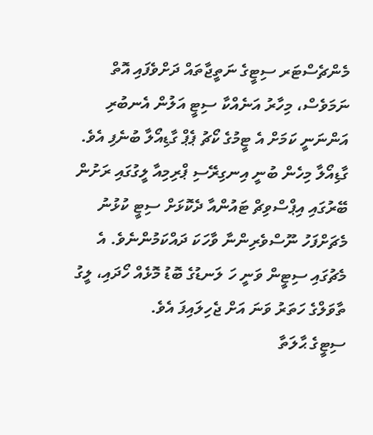މެންޗެސްޓަރ ސިޓީގެ ނަތީޖާތައް ދަށްވެފައި އޮތް ނަމަވެސް، މިހާރު އަނެއްކާ ސިޓީ އަލުން އެނބުރި އަންނަނީ ކަމަށް އެ ޓީމުގެ ކޯޗު ޕެޕް ގާޑިއޯލާ ބުނެފި އެވެ.
ގާޑިއޯލާ މިހެން ބުނީ އިނގިރޭސި ޕްރިމިއާ ލީގުގައި ރަށުން ބޭރުގައި އިޕްސްވިޗް ޓައުންއާ ދެކޮޅަށް ސިޓީ ކުޅުނު މެޗަށްފަހު ނޫސްވެރިންނާ ވާހަކަ ދައްކަމުންނެވެ. އެ މެޗުގައި ސިޓީން ވަނީ ހަ ލަނޑުގެ ބޮޑު މޮޅެއް ހޯދައި، ލީގު ތާވަލްގެ ހަތަރު ވަނަ އަށް ޖެހިލައިފަ އެވެ.
ސިޓީގެ ޙާލަތާ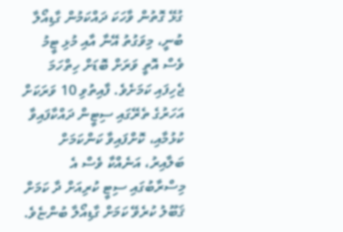ގުޅޭ ގޮތުން ވާހަކަ ދައްކަމުން ގާޑިއޯލާ ބުނީ، މިވަގުތު އޭނާ އާއި މުޅި ޓީމު ވެސް އޮތީ ވަރަށް ބޮޑަށް ހިތްހަމަ ޖެހިފައި ކަމަށެވެ. ފާއިތުވި 10 ވަރަކަށް އަހަރުގެ ތެރޭގައި ސިޓީން ދައްކާފައިވާ ކުޅުމާއި، ކޮށްފައިވާ ކަންކަމަށް ބަލާއިރު، އަނެއްކާ ވެސް އެ މިސްރާބުގައި ސިޓީ ކުރިއަށް ދާ ކަމަށް ޤަބޫލު ކުރެވޭ ކަމަށް ގާޑިއޯލާ ބުންޏެވެ.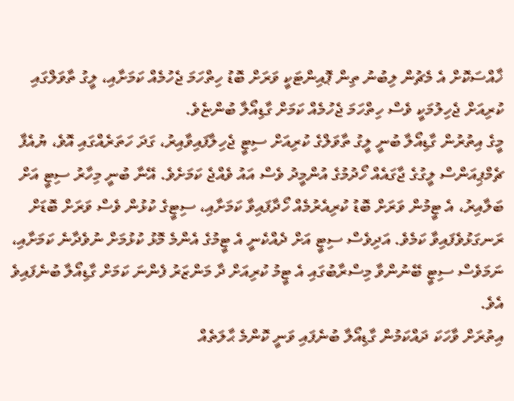ޚާއްސަކޮށް އެ މެޗުން ލިބުނު ތިން ޕޮއިންޓަކީ ވަރަށް ބޮޑު ހިތްހަމަ ޖެހުމެއް ކަމަށާއި، ލީގު ތާވަލްގައި ކުރިއަށް ޖެހިލުމަކީ ވެސް ހިތްހަމަ ޖެހުމެއް ކަމަށް ގާޑިއޯލާ ބުންޏެވެ.
މީގެ އިތުރުން ގާޑިއޯލާ ބުނީ ލީގު ތާވަލްގެ ކުރިއަށް ސިޓީ ޖެހިލާފައިވާއިރު، ގަދަ ހަތަރެއްގައި އޮވެ، ޔުއެފާ ޗެމްޕިއަންސް ލީގުގެ ޖާގައެއް ހޯދުމުގެ އުންމީދު ވެސް އައު ވެއްޖެ ކަމަށެވެ. އޭނާ ބުނީ މިހާރު ސިޓީ އަށް ބަލާއިރު، އެ ޓީމުން ވަރަށް ބޮޑު ކުރިއެރުމެއް ހޯދާފައިވާ ކަމަށާއި، ސިޓީގެ ކުޅުން ވެސް ވަރަށް ބޮޑަށް ރަނގަޅުވެފައިވާ ކަމެވެ. އަދިވެސް ސިޓީ އަށް ދެއްކެނީ އެ ޓީމުގެ އެންމެ މޮޅު ކުޅުމަށް ނުވެދާނެ ކަމަށާއި، ނަމަވެސް ސިޓީ ބޭނުންވާ މިސްރާބުގައި އެ ޓީމު ކުރިއަށް ދާ މަންޒަރު ފެންނަ ކަމަށް ގާޑިއޯލާ ބުނެފައިވެ އެވެ.
އިތުރަށް ވާހަކަ ދައްކަމުން ގާޑިއޯލާ ބުނެފައި ވަނީ ކޮންމެ ޙާލަތެއް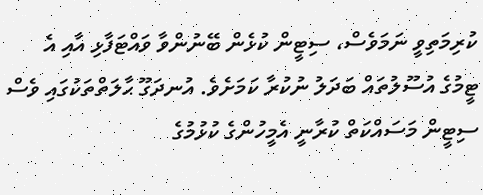ކުރިމަތިވީ ނަމަވެސް، ސިޓީން ކުޅެން ބޭނުންވާ ވައްޓަފާޅި އާއި އެ ޓީމުގެ އުސޫލުތައް ބަދަލު ނުކުރާ ކަމަށެވެ. އުނދަގޫ ޙާލަތްތަކުގައި ވެސް ސިޓީން މަސައްކަތް ކުރާނީ އެމީހުންގެ ކުޅުމުގެ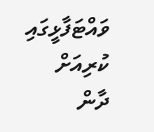ވައްޓަފާޅީގައި ކުރިއަށް ދާން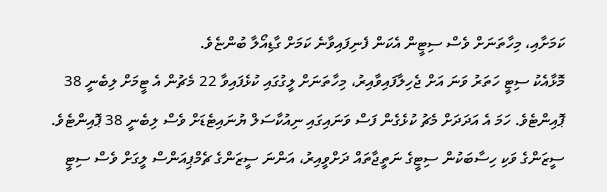ކަމަށާއި، މިހާތަނަށް ވެސް ސިޓީން އެކަން ފެނިފައިވާނެ ކަމަށް ގާޑިއޯލާ ބުންޏެވެ.
މޮޅާއެކު ސިޓީ ހަތަރު ވަނަ އަށް ޖެހިލާފައިވާއިރު، މިހާތަނަށް ލީގުގައި ކުޅެފައިވާ 22 މެޗުން އެ ޓީމަށް ލިބެނީ 38 ޕޮއިންޓެވެ. ހަމަ އެ އަދަދަށް މެޗު ކުޅެގެން ފަސް ވަނައިގައި ނިއުކާސަލް ޔުނައިޓެޑަށް ވެސް ލިބެނީ 38 ޕޮއިންޓެވެ. ސީޒަންގެ ވަކި ހިސާބަކުން ސިޓީގެ ނަތީޖާތައް ދަށްވީއިރު، އަންނަ ސީޒަންގެ ޗެމްޕިއަންސް ލީގަށް ވެސް ސިޓީ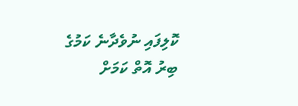ކޮލިފައި ނުވެދާނެ ކަމުގެ ބިރު އޮތް ކަމަށް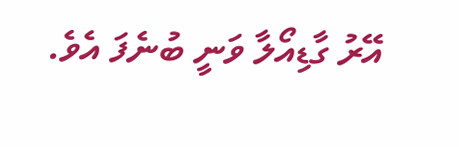އޭރު ގާޑިއޯލާ ވަނީ ބުނެފަ އެވެ.